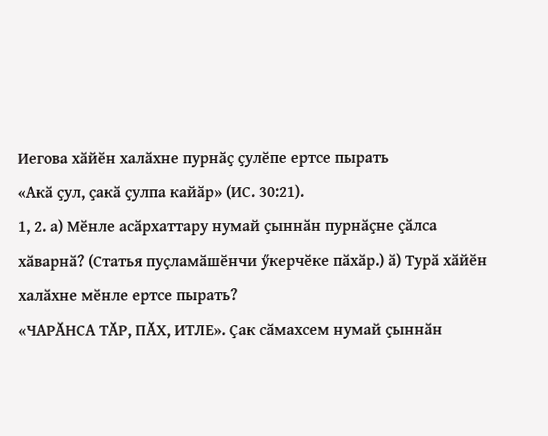Иегова хӑйӗн халӑхне пурнӑҫ ҫулӗпе ертсе пырать
«Акӑ ҫул, ҫакӑ ҫулпа кайӑр» (ИС. 30:21).
1, 2. а) Мӗнле асӑрхаттару нумай ҫыннӑн пурнӑҫне ҫӑлса хӑварнӑ? (Статья пуҫламӑшӗнчи ӳкерчӗке пӑхӑр.) ӑ) Турӑ хӑйӗн халӑхне мӗнле ертсе пырать?
«ЧАРӐНСА ТӐР, ПӐХ, ИТЛЕ». Ҫак сӑмахсем нумай ҫыннӑн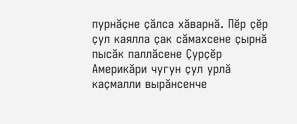пурнӑҫне ҫӑлса хӑварнӑ. Пӗр ҫӗр ҫул каялла ҫак сӑмахсене ҫырнӑ пысӑк паллӑсене Ҫурҫӗр Америкӑри чугун ҫул урлӑ каҫмалли вырӑнсенче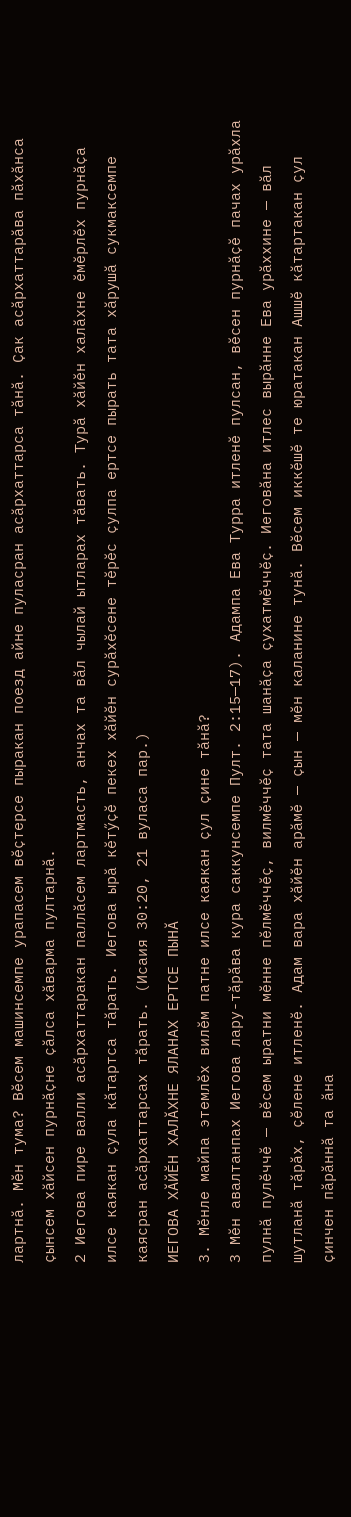лартнӑ. Мӗн тума? Вӗсем машинсемпе урапасем вӗҫтерсе пыракан поезд айне пуласран асӑрхаттарса тӑнӑ. Ҫак асӑрхаттарӑва пӑхӑнса ҫынсем хӑйсен пурнӑҫне ҫӑлса хӑварма пултарнӑ.
2 Иегова пире валли асӑрхаттаракан паллӑсем лартмасть, анчах та вӑл чылай ытларах тӑвать. Турӑ хӑйӗн халӑхне ӗмӗрлӗх пурнӑҫа илсе каякан ҫула кӑтартса тӑрать. Иегова ырӑ кӗтӳҫӗ пекех хӑйӗн сурӑхӗсене тӗрӗс ҫулпа ертсе пырать тата хӑрушӑ сукмаксемпе каясран асӑрхаттарсах тӑрать. (Исаия 30:20, 21 вуласа пар.)
ИЕГОВА ХӐЙӖН ХАЛӐХНЕ ЯЛАНАХ ЕРТСЕ ПЫНӐ
3. Мӗнле майпа этемлӗх вилӗм патне илсе каякан ҫул ҫине тӑнӑ?
3 Мӗн авалтанпах Иегова лару-тӑрӑва кура саккунсемпе Пулт. 2:15—17). Адампа Ева Турра итленӗ пулсан, вӗсен пурнӑҫӗ пачах урӑхла пулнӑ пулӗччӗ — вӗсем ыратни мӗнне пӗлмӗччӗҫ, вилмӗччӗҫ тата шанӑҫа ҫухатмӗччӗҫ. Иеговӑна итлес вырӑнне Ева урӑххине — вӑл шутланӑ тӑрӑх, ҫӗлене итленӗ. Адам вара хӑйӗн арӑмӗ — ҫын — мӗн каланине тунӑ. Вӗсем иккӗшӗ те юратакан Ашшӗ кӑтартакан ҫул ҫинчен пӑрӑннӑ та ӑна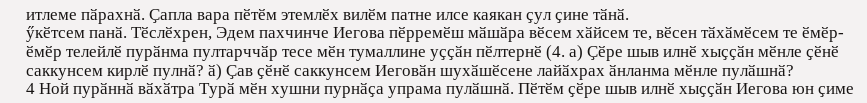итлеме пӑрахнӑ. Ҫапла вара пӗтӗм этемлӗх вилӗм патне илсе каякан ҫул ҫине тӑнӑ.
ӳкӗтсем панӑ. Тӗслӗхрен, Эдем пахчинче Иегова пӗрремӗш мӑшӑра вӗсем хӑйсем те, вӗсен тӑхӑмӗсем те ӗмӗр-ӗмӗр телейлӗ пурӑнма пултарччӑр тесе мӗн тумаллине уҫҫӑн пӗлтернӗ (4. а) Ҫӗре шыв илнӗ хыҫҫӑн мӗнле ҫӗнӗ саккунсем кирлӗ пулнӑ? ӑ) Ҫав ҫӗнӗ саккунсем Иеговӑн шухӑшӗсене лайӑхрах ӑнланма мӗнле пулӑшнӑ?
4 Ной пурӑннӑ вӑхӑтра Турӑ мӗн хушни пурнӑҫа упрама пулӑшнӑ. Пӗтӗм ҫӗре шыв илнӗ хыҫҫӑн Иегова юн ҫиме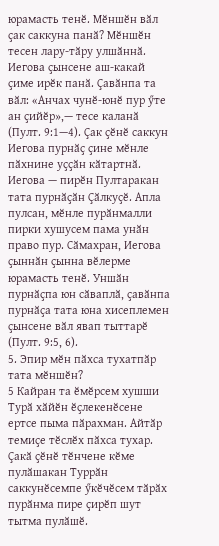юрамасть тенӗ. Мӗншӗн вӑл ҫак саккуна панӑ? Мӗншӗн тесен лару-тӑру улшӑннӑ. Иегова ҫынсене аш-какай ҫиме ирӗк панӑ. Ҫавӑнпа та вӑл: «Анчах чунӗ-юнӗ пур ӳте ан ҫийӗр»,— тесе каланӑ (Пулт. 9:1—4). Ҫак ҫӗнӗ саккун Иегова пурнӑҫ ҫине мӗнле пӑхнине уҫҫӑн кӑтартнӑ. Иегова — пирӗн Пултаракан тата пурнӑҫӑн Ҫӑлкуҫӗ. Апла пулсан, мӗнле пурӑнмалли пирки хушусем пама унӑн право пур. Сӑмахран, Иегова ҫыннӑн ҫынна вӗлерме юрамасть тенӗ. Уншӑн пурнӑҫпа юн сӑваплӑ, ҫавӑнпа пурнӑҫа тата юна хисеплемен ҫынсене вӑл явап тыттарӗ (Пулт. 9:5, 6).
5. Эпир мӗн пӑхса тухатпӑр тата мӗншӗн?
5 Кайран та ӗмӗрсем хушши Турӑ хӑйӗн ӗҫлекенӗсене ертсе пыма пӑрахман. Айтӑр темиҫе тӗслӗх пӑхса тухар. Ҫакӑ ҫӗнӗ тӗнчене кӗме пулӑшакан Туррӑн саккунӗсемпе ӳкӗчӗсем тӑрӑх пурӑнма пире ҫирӗп шут тытма пулӑшӗ.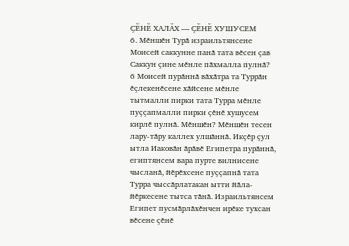ҪӖНӖ ХАЛӐХ — ҪӖНӖ ХУШУСЕМ
6. Мӗншӗн Турӑ израильтянсене Моисей саккунне панӑ тата вӗсен ҫав Саккун ҫине мӗнле пӑхмалла пулнӑ?
6 Моисей пурӑннӑ вӑхӑтра та Туррӑн ӗҫлекенӗсене хӑйсене мӗнле тытмалли пирки тата Турра мӗнле пуҫҫапмалли пирки ҫӗнӗ хушусем кирлӗ пулнӑ. Мӗншӗн? Мӗншӗн тесен лару-тӑру каллех улшӑннӑ. Икҫӗр ҫул ытла Иаковӑн ӑрӑвӗ Египетра пурӑннӑ, египтянсем вара пурте вилнисене чысланӑ, йӗрӗхсене пуҫҫапнӑ тата Турра чыссӑрлатакан ытти йӑла-йӗркесене тытса тӑнӑ. Израильтянсем Египет пусмӑрлӑхӗнчен ирӗке тухсан вӗсене ҫӗнӗ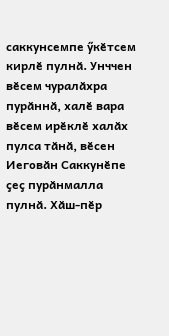саккунсемпе ӳкӗтсем кирлӗ пулнӑ. Унччен вӗсем чуралӑхра пурӑннӑ, халӗ вара вӗсем ирӗклӗ халӑх пулса тӑнӑ, вӗсен Иеговӑн Саккунӗпе ҫеҫ пурӑнмалла пулнӑ. Хӑш-пӗр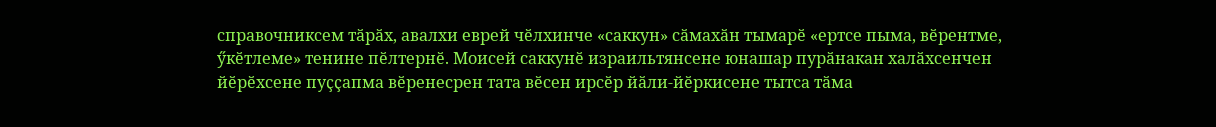справочниксем тӑрӑх, авалхи еврей чӗлхинче «саккун» сӑмахӑн тымарӗ «ертсе пыма, вӗрентме, ӳкӗтлеме» тенине пӗлтернӗ. Моисей саккунӗ израильтянсене юнашар пурӑнакан халӑхсенчен йӗрӗхсене пуҫҫапма вӗренесрен тата вӗсен ирсӗр йӑли-йӗркисене тытса тӑма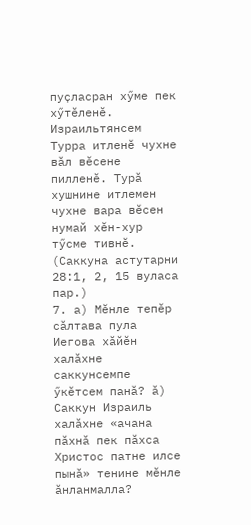пуҫласран хӳме пек хӳтӗленӗ. Израильтянсем Турра итленӗ чухне вӑл вӗсене пилленӗ. Турӑ хушнине итлемен чухне вара вӗсен нумай хӗн-хур тӳсме тивнӗ. (Саккуна астутарни 28:1, 2, 15 вуласа пар.)
7. а) Мӗнле тепӗр сӑлтава пула Иегова хӑйӗн халӑхне саккунсемпе ӳкӗтсем панӑ? ӑ) Саккун Израиль халӑхне «ачана пӑхнӑ пек пӑхса Христос патне илсе пынӑ» тенине мӗнле ӑнланмалла?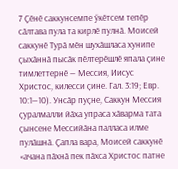7 Ҫӗнӗ саккунсемпе ӳкӗтсем тепӗр сӑлтава пула та кирлӗ пулнӑ. Моисей саккунӗ Турӑ мӗн шухӑшласа хунипе ҫыхӑннӑ пысӑк пӗлтерӗшлӗ япала ҫине тимлеттернӗ — Мессия, Иисус Христос, килесси ҫине. Гал. 3:19; Евр. 10:1—10). Унсӑр пуҫне, Саккун Мессия ҫуралмалли йӑха упраса хӑварма тата ҫынсене Мессийӑна палласа илме пулӑшнӑ. Ҫапла вара, Моисей саккунӗ «ачана пӑхнӑ пек пӑхса Христос патне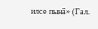илсе пынӑ» (Гал.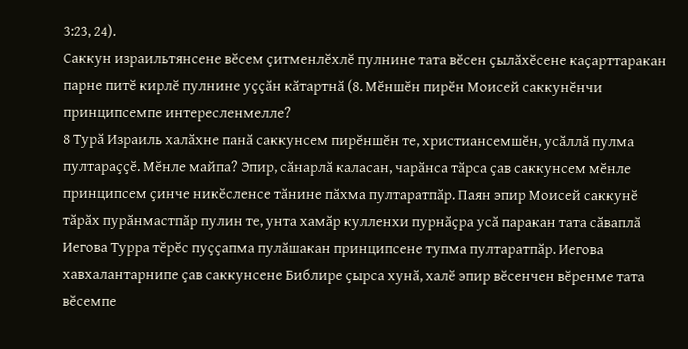3:23, 24).
Саккун израильтянсене вӗсем ҫитменлӗхлӗ пулнине тата вӗсен ҫылӑхӗсене каҫарттаракан парне питӗ кирлӗ пулнине уҫҫӑн кӑтартнӑ (8. Мӗншӗн пирӗн Моисей саккунӗнчи принципсемпе интересленмелле?
8 Турӑ Израиль халӑхне панӑ саккунсем пирӗншӗн те, христиансемшӗн, усӑллӑ пулма пултараҫҫӗ. Мӗнле майпа? Эпир, сӑнарлӑ каласан, чарӑнса тӑрса ҫав саккунсем мӗнле принципсем ҫинче никӗсленсе тӑнине пӑхма пултаратпӑр. Паян эпир Моисей саккунӗ тӑрӑх пурӑнмастпӑр пулин те, унта хамӑр кулленхи пурнӑҫра усӑ паракан тата сӑваплӑ Иегова Турра тӗрӗс пуҫҫапма пулӑшакан принципсене тупма пултаратпӑр. Иегова хавхалантарнипе ҫав саккунсене Библире ҫырса хунӑ, халӗ эпир вӗсенчен вӗренме тата вӗсемпе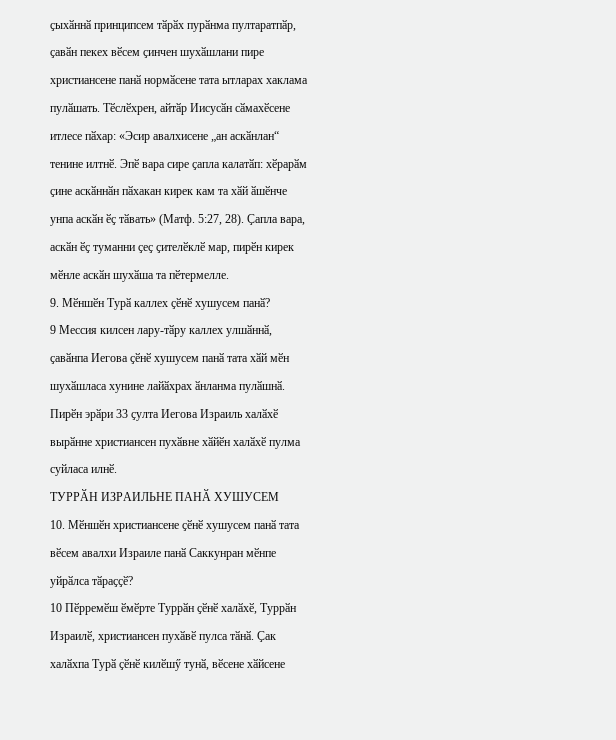ҫыхӑннӑ принципсем тӑрӑх пурӑнма пултаратпӑр, ҫавӑн пекех вӗсем ҫинчен шухӑшлани пире христиансене панӑ нормӑсене тата ытларах хаклама пулӑшать. Тӗслӗхрен, айтӑр Иисусӑн сӑмахӗсене итлесе пӑхар: «Эсир авалхисене „ан аскӑнлан“ тенине илтнӗ. Эпӗ вара сире ҫапла калатӑп: хӗрарӑм ҫине аскӑннӑн пӑхакан кирек кам та хӑй ӑшӗнче унпа аскӑн ӗҫ тӑвать» (Матф. 5:27, 28). Ҫапла вара, аскӑн ӗҫ туманни ҫеҫ ҫителӗклӗ мар, пирӗн кирек мӗнле аскӑн шухӑша та пӗтермелле.
9. Мӗншӗн Турӑ каллех ҫӗнӗ хушусем панӑ?
9 Мессия килсен лару-тӑру каллех улшӑннӑ, ҫавӑнпа Иегова ҫӗнӗ хушусем панӑ тата хӑй мӗн шухӑшласа хунине лайӑхрах ӑнланма пулӑшнӑ. Пирӗн эрӑри 33 ҫулта Иегова Израиль халӑхӗ вырӑнне христиансен пухӑвне хӑйӗн халӑхӗ пулма суйласа илнӗ.
ТУРРӐН ИЗРАИЛЬНЕ ПАНӐ ХУШУСЕМ
10. Мӗншӗн христиансене ҫӗнӗ хушусем панӑ тата вӗсем авалхи Израиле панӑ Саккунран мӗнпе уйрӑлса тӑраҫҫӗ?
10 Пӗрремӗш ӗмӗрте Туррӑн ҫӗнӗ халӑхӗ, Туррӑн Израилӗ, христиансен пухӑвӗ пулса тӑнӑ. Ҫак халӑхпа Турӑ ҫӗнӗ килӗшӳ тунӑ, вӗсене хӑйсене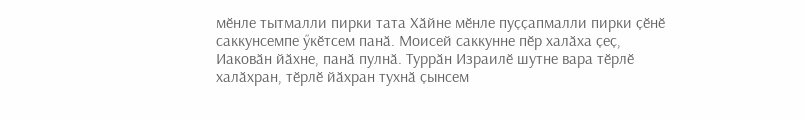мӗнле тытмалли пирки тата Хӑйне мӗнле пуҫҫапмалли пирки ҫӗнӗ саккунсемпе ӳкӗтсем панӑ. Моисей саккунне пӗр халӑха ҫеҫ, Иаковӑн йӑхне, панӑ пулнӑ. Туррӑн Израилӗ шутне вара тӗрлӗ халӑхран, тӗрлӗ йӑхран тухнӑ ҫынсем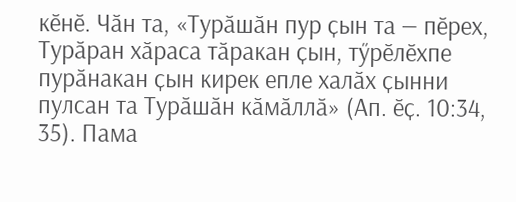кӗнӗ. Чӑн та, «Турӑшӑн пур ҫын та — пӗрех, Турӑран хӑраса тӑракан ҫын, тӳрӗлӗхпе пурӑнакан ҫын кирек епле халӑх ҫынни пулсан та Турӑшӑн кӑмӑллӑ» (Ап. ӗҫ. 10:34, 35). Пама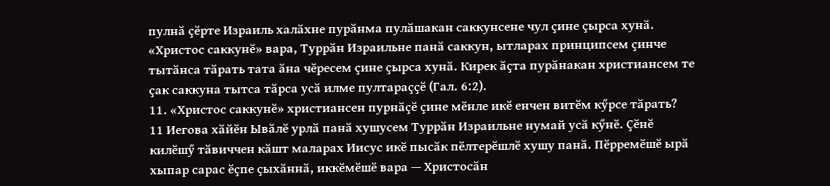пулнӑ ҫӗрте Израиль халӑхне пурӑнма пулӑшакан саккунсене чул ҫине ҫырса хунӑ. «Христос саккунӗ» вара, Туррӑн Израильне панӑ саккун, ытларах принципсем ҫинче тытӑнса тӑрать тата ӑна чӗресем ҫине ҫырса хунӑ. Кирек ӑҫта пурӑнакан христиансем те ҫак саккуна тытса тӑрса усӑ илме пултараҫҫӗ (Гал. 6:2).
11. «Христос саккунӗ» христиансен пурнӑҫӗ ҫине мӗнле икӗ енчен витӗм кӳрсе тӑрать?
11 Иегова хӑйӗн Ывӑлӗ урлӑ панӑ хушусем Туррӑн Израильне нумай усӑ кӳнӗ. Ҫӗнӗ килӗшӳ тӑвиччен кӑшт маларах Иисус икӗ пысӑк пӗлтерӗшлӗ хушу панӑ. Пӗрремӗшӗ ырӑ хыпар сарас ӗҫпе ҫыхӑннӑ, иккӗмӗшӗ вара — Христосӑн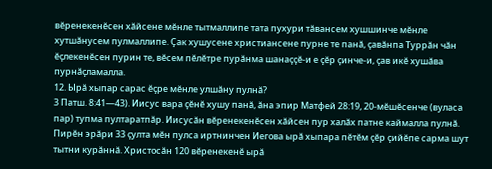вӗренекенӗсен хӑйсене мӗнле тытмаллипе тата пухури тӑвансем хушшинче мӗнле хутшӑнусем пулмаллипе. Ҫак хушусене христиансене пурне те панӑ, ҫавӑнпа Туррӑн чӑн ӗҫлекенӗсен пурин те, вӗсем пӗлӗтре пурӑнма шанаҫҫӗ-и е ҫӗр ҫинче-и, ҫав икӗ хушӑва пурнӑҫламалла.
12. Ырӑ хыпар сарас ӗҫре мӗнле улшӑну пулнӑ?
3 Патш. 8:41—43). Иисус вара ҫӗнӗ хушу панӑ, ӑна эпир Матфей 28:19, 20-мӗшӗсенче (вуласа пар) тупма пултаратпӑр. Иисусӑн вӗренекенӗсен хӑйсен пур халӑх патне каймалла пулнӑ. Пирӗн эрӑри 33 ҫулта мӗн пулса иртнинчен Иегова ырӑ хыпара пӗтӗм ҫӗр ҫийӗпе сарма шут тытни курӑннӑ. Христосӑн 120 вӗренекенӗ ырӑ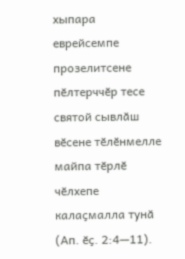хыпара еврейсемпе прозелитсене пӗлтерччӗр тесе святой сывлӑш вӗсене тӗлӗнмелле майпа тӗрлӗ чӗлхепе калаҫмалла тунӑ (Ап. ӗҫ. 2:4—11).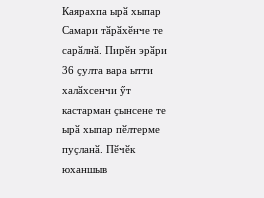Каярахпа ырӑ хыпар Самари тӑрӑхӗнче те сарӑлнӑ. Пирӗн эрӑри 36 ҫулта вара ытти халӑхсенчи ӳт кастарман ҫынсене те ырӑ хыпар пӗлтерме пуҫланӑ. Пӗчӗк юханшыв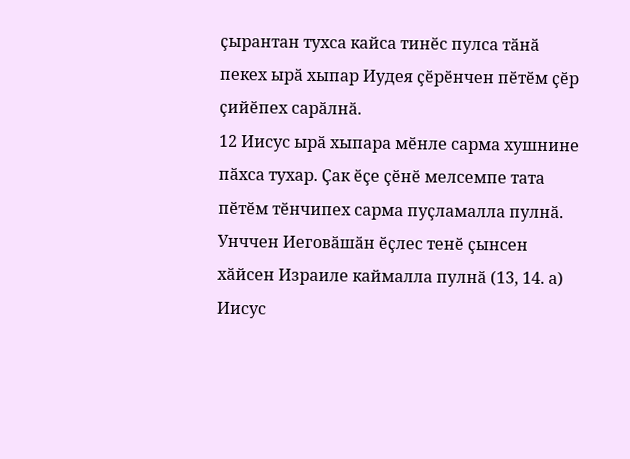ҫырантан тухса кайса тинӗс пулса тӑнӑ пекех ырӑ хыпар Иудея ҫӗрӗнчен пӗтӗм ҫӗр ҫийӗпех сарӑлнӑ.
12 Иисус ырӑ хыпара мӗнле сарма хушнине пӑхса тухар. Ҫак ӗҫе ҫӗнӗ мелсемпе тата пӗтӗм тӗнчипех сарма пуҫламалла пулнӑ. Унччен Иеговӑшӑн ӗҫлес тенӗ ҫынсен хӑйсен Израиле каймалла пулнӑ (13, 14. а) Иисус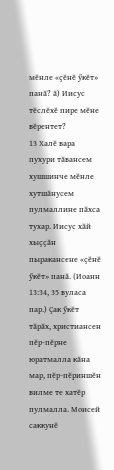мӗнле «ҫӗнӗ ӳкӗт» панӑ? ӑ) Иисус тӗслӗхӗ пире мӗне вӗрентет?
13 Халӗ вара пухури тӑвансем хушшинче мӗнле хутшӑнусем пулмаллине пӑхса тухар. Иисус хӑй хыҫҫӑн пыракансене «ҫӗнӗ ӳкӗт» панӑ. (Иоанн 13:34, 35 вуласа пар.) Ҫак ӳкӗт тӑрӑх, христиансен пӗр-пӗрне юратмалла кӑна мар, пӗр-пӗриншӗн вилме те хатӗр пулмалла. Моисей саккунӗ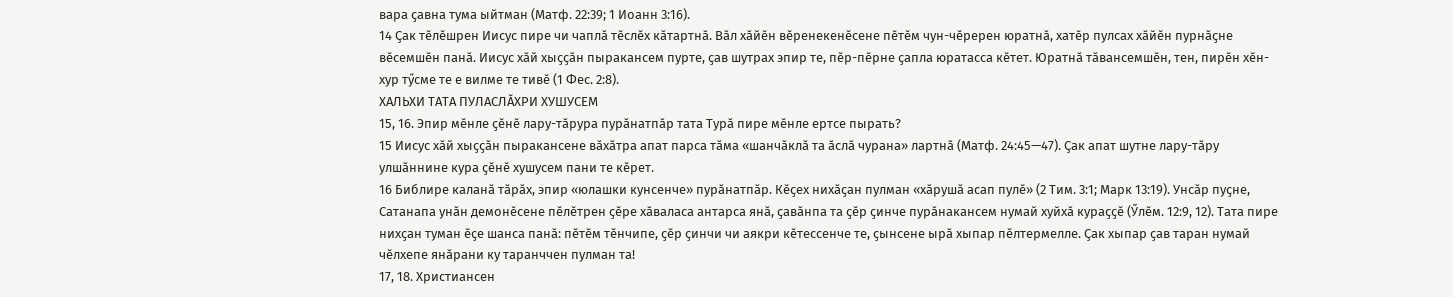вара ҫавна тума ыйтман (Матф. 22:39; 1 Иоанн 3:16).
14 Ҫак тӗлӗшрен Иисус пире чи чаплӑ тӗслӗх кӑтартнӑ. Вӑл хӑйӗн вӗренекенӗсене пӗтӗм чун-чӗререн юратнӑ, хатӗр пулсах хӑйӗн пурнӑҫне вӗсемшӗн панӑ. Иисус хӑй хыҫҫӑн пыракансем пурте, ҫав шутрах эпир те, пӗр-пӗрне ҫапла юратасса кӗтет. Юратнӑ тӑвансемшӗн, тен, пирӗн хӗн-хур тӳсме те е вилме те тивӗ (1 Фес. 2:8).
ХАЛЬХИ ТАТА ПУЛАСЛӐХРИ ХУШУСЕМ
15, 16. Эпир мӗнле ҫӗнӗ лару-тӑрура пурӑнатпӑр тата Турӑ пире мӗнле ертсе пырать?
15 Иисус хӑй хыҫҫӑн пыракансене вӑхӑтра апат парса тӑма «шанчӑклӑ та ӑслӑ чурана» лартнӑ (Матф. 24:45—47). Ҫак апат шутне лару-тӑру улшӑннине кура ҫӗнӗ хушусем пани те кӗрет.
16 Библире каланӑ тӑрӑх, эпир «юлашки кунсенче» пурӑнатпӑр. Кӗҫех нихӑҫан пулман «хӑрушӑ асап пулӗ» (2 Тим. 3:1; Марк 13:19). Унсӑр пуҫне, Сатанапа унӑн демонӗсене пӗлӗтрен ҫӗре хӑваласа антарса янӑ, ҫавӑнпа та ҫӗр ҫинче пурӑнакансем нумай хуйхӑ кураҫҫӗ (Ӳлӗм. 12:9, 12). Тата пире нихҫан туман ӗҫе шанса панӑ: пӗтӗм тӗнчипе, ҫӗр ҫинчи чи аякри кӗтессенче те, ҫынсене ырӑ хыпар пӗлтермелле. Ҫак хыпар ҫав таран нумай чӗлхепе янӑрани ку таранччен пулман та!
17, 18. Христиансен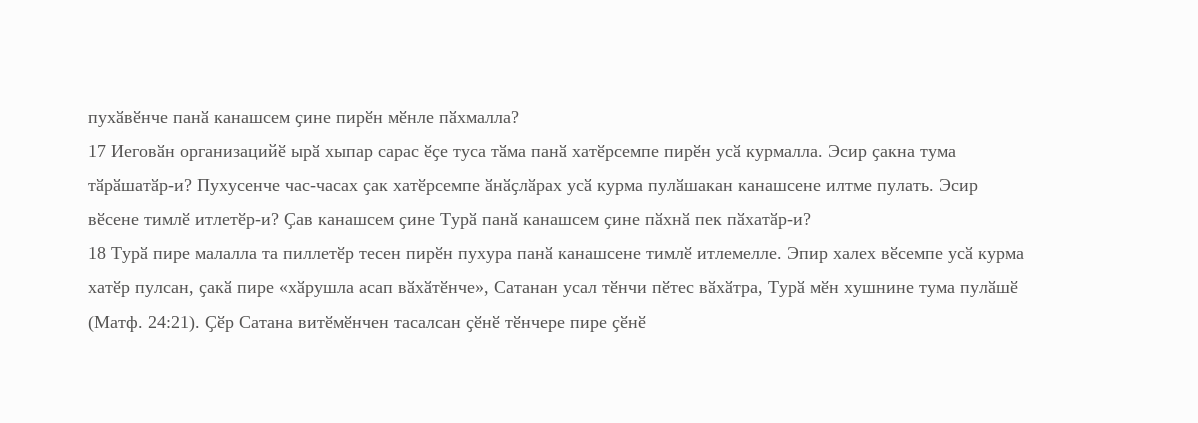пухӑвӗнче панӑ канашсем ҫине пирӗн мӗнле пӑхмалла?
17 Иеговӑн организацийӗ ырӑ хыпар сарас ӗҫе туса тӑма панӑ хатӗрсемпе пирӗн усӑ курмалла. Эсир ҫакна тума тӑрӑшатӑр-и? Пухусенче час-часах ҫак хатӗрсемпе ӑнӑҫлӑрах усӑ курма пулӑшакан канашсене илтме пулать. Эсир вӗсене тимлӗ итлетӗр-и? Ҫав канашсем ҫине Турӑ панӑ канашсем ҫине пӑхнӑ пек пӑхатӑр-и?
18 Турӑ пире малалла та пиллетӗр тесен пирӗн пухура панӑ канашсене тимлӗ итлемелле. Эпир халех вӗсемпе усӑ курма хатӗр пулсан, ҫакӑ пире «хӑрушла асап вӑхӑтӗнче», Сатанан усал тӗнчи пӗтес вӑхӑтра, Турӑ мӗн хушнине тума пулӑшӗ (Матф. 24:21). Ҫӗр Сатана витӗмӗнчен тасалсан ҫӗнӗ тӗнчере пире ҫӗнӗ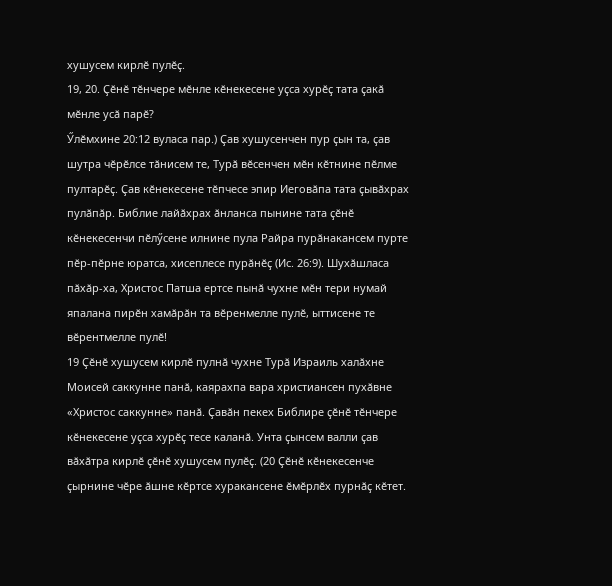хушусем кирлӗ пулӗҫ.
19, 20. Ҫӗнӗ тӗнчере мӗнле кӗнекесене уҫса хурӗҫ тата ҫакӑ мӗнле усӑ парӗ?
Ӳлӗмхине 20:12 вуласа пар.) Ҫав хушусенчен пур ҫын та, ҫав шутра чӗрӗлсе тӑнисем те, Турӑ вӗсенчен мӗн кӗтнине пӗлме пултарӗҫ. Ҫав кӗнекесене тӗпчесе эпир Иеговӑпа тата ҫывӑхрах пулӑпӑр. Библие лайӑхрах ӑнланса пынине тата ҫӗнӗ кӗнекесенчи пӗлӳсене илнине пула Райра пурӑнакансем пурте пӗр-пӗрне юратса, хисеплесе пурӑнӗҫ (Ис. 26:9). Шухӑшласа пӑхӑр-ха, Христос Патша ертсе пынӑ чухне мӗн тери нумай япалана пирӗн хамӑрӑн та вӗренмелле пулӗ, ыттисене те вӗрентмелле пулӗ!
19 Ҫӗнӗ хушусем кирлӗ пулнӑ чухне Турӑ Израиль халӑхне Моисей саккунне панӑ, каярахпа вара христиансен пухӑвне «Христос саккунне» панӑ. Ҫавӑн пекех Библире ҫӗнӗ тӗнчере кӗнекесене уҫса хурӗҫ тесе каланӑ. Унта ҫынсем валли ҫав вӑхӑтра кирлӗ ҫӗнӗ хушусем пулӗҫ. (20 Ҫӗнӗ кӗнекесенче ҫырнине чӗре ӑшне кӗртсе хуракансене ӗмӗрлӗх пурнӑҫ кӗтет.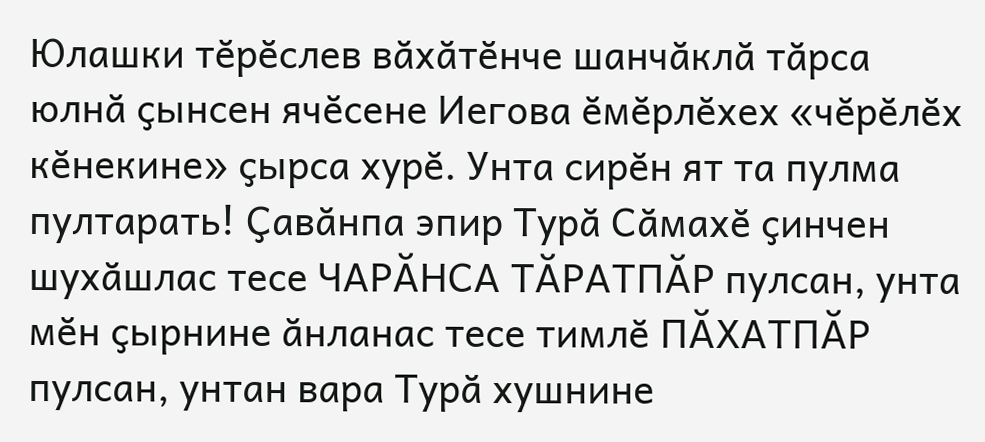Юлашки тӗрӗслев вӑхӑтӗнче шанчӑклӑ тӑрса юлнӑ ҫынсен ячӗсене Иегова ӗмӗрлӗхех «чӗрӗлӗх кӗнекине» ҫырса хурӗ. Унта сирӗн ят та пулма пултарать! Ҫавӑнпа эпир Турӑ Сӑмахӗ ҫинчен шухӑшлас тесе ЧАРӐНСА ТӐРАТПӐР пулсан, унта мӗн ҫырнине ӑнланас тесе тимлӗ ПӐХАТПӐР пулсан, унтан вара Турӑ хушнине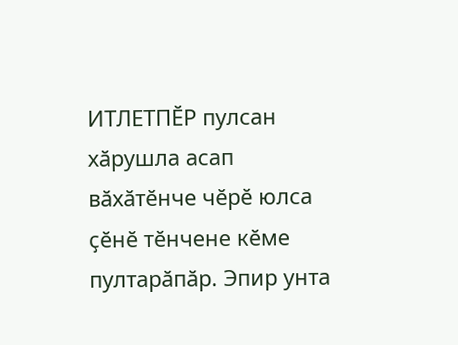ИТЛЕТПӖР пулсан хӑрушла асап вӑхӑтӗнче чӗрӗ юлса ҫӗнӗ тӗнчене кӗме пултарӑпӑр. Эпир унта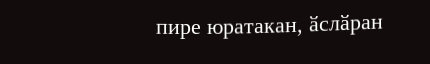пире юратакан, ӑслӑран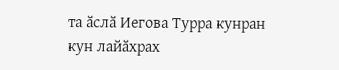та ӑслӑ Иегова Турра кунран кун лайӑхрах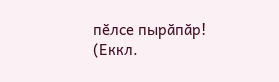пӗлсе пырӑпӑр! (Еккл.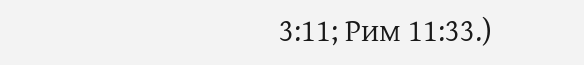3:11; Рим 11:33.)